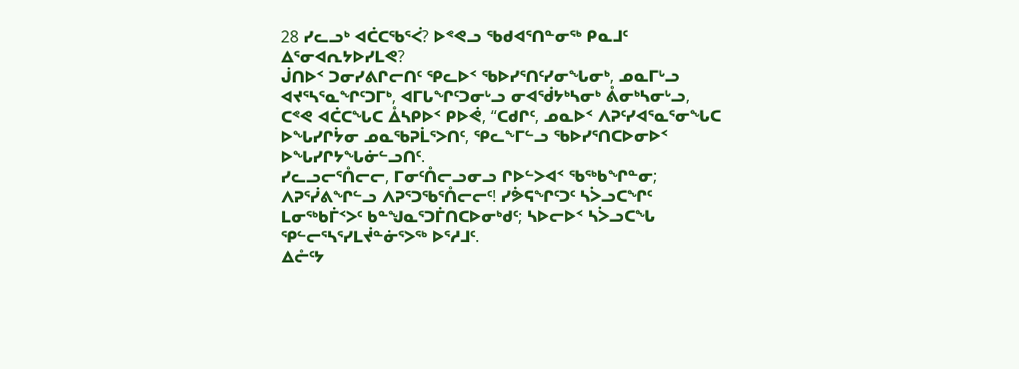28 ᓯᓚᓗᒃ ᐊᑖᑕᖃᕐᐹ? ᐅᕝᕙᓗ ᖃᑯᐊᕐᑎᓐᓂᖅ ᑭᓇᒧᑦ ᐃᕐᓂᐊᕆᔭᐅᓯᒪᕙ?
ᒎᑎᐅᑉ ᑐᓂᓯᕕᒋᓕᑎᑦ ᕿᓚᐅᑉ ᖃᐅᓯᕐᑎᑦᓯᓂᖓᓂᒃ, ᓄᓇᒥᒡᓗ ᐊᔪᕐᓴᕐᓇᖏᑦᑐᒥᒃ, ᐊᒥᒐᖏᑦᑐᓂᒡᓗ ᓂᐊᖂᔭᒃᓴᓂᒃ ᕔᓂᒃᓴᓂᒡᓗ,
ᑕᕝᕙ ᐊᑖᑕᖓᑕ ᐂᓴᑭᐅᑉ ᑭᐅᕚ, “ᑕᑯᒋᑦ, ᓄᓇᐅᑉ ᐱᕈᑦᓯᐊᕐᓇᕐᓂᖓᑕ ᐅᖓᓯᒋᔮᓂ ᓄᓇᖃᕈᒫᕐᐳᑎᑦ, ᕿᓚᖕᒥᓪᓗ ᖃᐅᓯᕐᑎᑕᐅᓂᐅᑉ ᐅᖓᓯᒋᔭᖓᓃᓪᓗᑎᑦ.
ᓯᓚᓗᓕᕐᑍᓕᓕ, ᒥᓂᑦᑍᓕᓗᓂᓗ ᒋᐅᓪᐳᐊᑉ ᖃᖅᑲᖏᓐᓂ; ᐱᕈᕐᓰᕕᖏᓪᓗ ᐱᕈᕐᑐᖃᕐᑍᓕᓕᑦ! ᓯᕘᕋᖏᑦᑐᑦ ᓴᐴᓗᑕᖏᑦ ᒪᓂᖅᑲᒦᑉᐳᑦ ᑲᓐᖑᓇᕐᑐᒦᑎᑕᐅᓂᒃᑯᑦ; ᓴᐅᓕᐅᑉ ᓴᐴᓗᑕᖓ ᕿᓪᓕᕐᓴᕐᓯᒪᔫᓐᓃᕐᐳᖅ ᐅᕐᓱᒧᑦ.
ᐃᓔᑦᔭ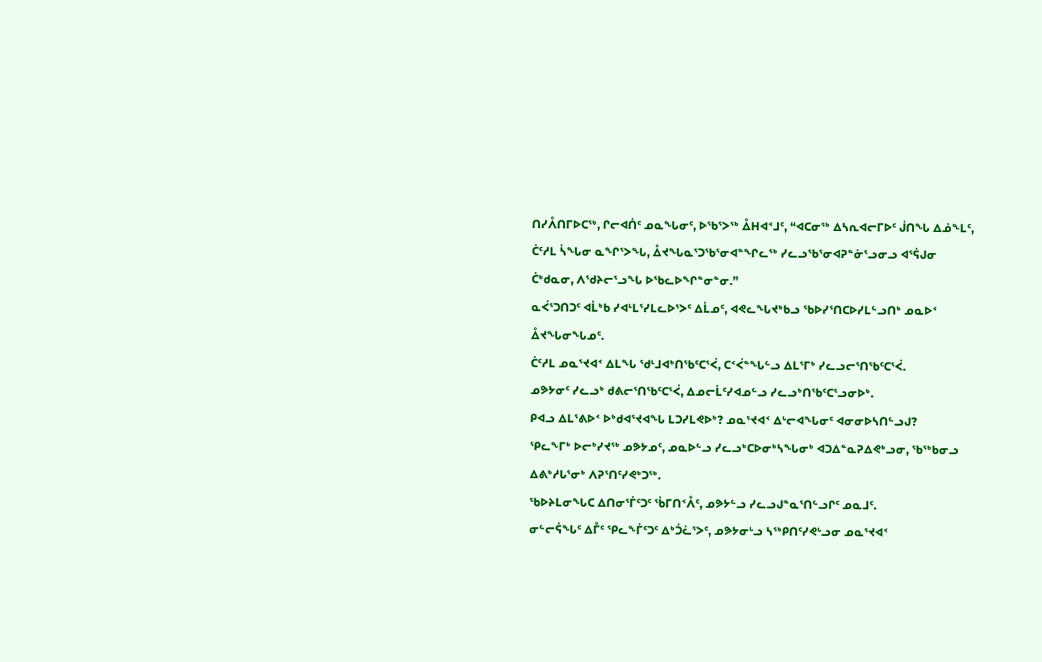ᑎᓯᐰᑎᒥᐅᑕᖅ, ᒋᓕᐊᑏᑦ ᓄᓇᖓᓂᑦ, ᐅᖃᕐᐳᖅ ᐂᕼᐊᑉᒧᑦ, “ᐊᑕᓂᖅ ᐃᓴᕆᐊᓕᒥᐅᑦ ᒎᑎᖓ ᐃᓅᖕᒪᑦ, ᑖᑦᓱᒪ ᓵᖓᓂ ᓇᖏᕐᐳᖓ, ᐂᔪᖓᓇᕐᑐᖃᕐᓂᐊᓐᖏᓚᖅ ᓯᓚᓗᖃᕐᓂᐊᕈᓐᓃᕐᓗᓂᓗ ᐊᕐᕌᒍᓂ ᑖᒃᑯᓇᓂ, ᐱᖁᔨᓕᕐᓗᖓ ᐅᖃᓚᐅᖏᓐᓂᓐᓂ.”
ᓇᐹᕐᑐᑎᑐᑦ ᐊᒫᒃᑲ ᓯᐊᒻᒪᕐᓯᒪᓚᐅᕐᐳᑦ ᐃᒫᓄᑦ, ᐊᕙᓚᖓᔪᒃᑲᓗ ᖃᐅᓯᕐᑎᑕᐅᓯᒪᓪᓗᑎᒃ ᓄᓇᐅᑉ ᐂᔪᖓᓂᖓᓄᑦ.
ᑖᑦᓱᒪ ᓄᓇᕐᔪᐊᑉ ᐃᒪᖓ ᖁᒻᒧᐊᒃᑎᖃᑦᑕᕐᐹ, ᑕᑉᐹᓐᖓᓪᓗ ᐃᒪᕐᒥᒃ ᓯᓚᓗᓕᕐᑎᖃᑦᑕᕐᐹ.
ᓄᕗᔭᓂᑦ ᓯᓚᓗᒃ ᑯᕕᓕᕐᑎᖃᑦᑕᕐᐹ, ᐃᓄᓕᒫᑦᓯᐊᓄᓪᓗ ᓯᓚᓗᒃᑎᖃᑦᑕᕐᓗᓂᐅᒃ.
ᑭᐊᓗ ᐃᒪᕐᕕᐅᑉ ᐅᒃᑯᐊᕐᔪᐊᖓ ᒪᑐᓯᒪᕙᐅᒃ? ᓄᓇᕐᔪᐊᑉ ᐃᒡᓕᐊᖓᓂᑦ ᐊᓂᓂᐅᓴᑎᓪᓗᒍ?
ᕿᓚᖕᒥᒃ ᐅᓕᒃᓯᔪᖅ ᓄᕗᔭᓄᑦ, ᓄᓇᐅᓪᓗ ᓯᓚᓗᒃᑕᐅᓂᒃᓴᖓᓂᒃ ᐊᑐᐃᓐᓇᕈᐃᕙᒃᓗᓂ, ᖃᖅᑲᓂᓗ ᐃᕕᒃᓱᒐᕐᓂᒃ ᐱᕈᕐᑎᑦᓯᕙᒃᑐᖅ.
ᖃᐅᔨᒪᓂᖓᑕ ᐃᑎᓂᕐᒦᑦᑐᑦ ᖄᒥᑎᑉᐰᑦ, ᓄᕗᔭᓪᓗ ᓯᓚᓗᒍᓐᓇᕐᑎᓪᓗᒋᑦ ᓄᓇᒧᑦ.
ᓂᓪᓕᕌᖓᑦ ᐃᒤᑦ ᕿᓚᖕᒦᑦᑐᑦ ᐃᒃᑑᓛᕐᐳᑦ, ᓄᕗᔭᓂᒡᓗ ᓴᖅᑭᑎᑦᓯᕙᒡᓗᓂ ᓄᓇᕐᔪᐊᑉ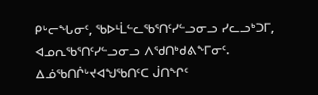ᑭᒡᓕᖓᓂᑦ, ᖃᐅᒻᒫᓪᓚᖃᕐᑎᑦᓯᓪᓗᓂᓗ ᓯᓚᓗᒃᑐᒥ, ᐊᓄᕆᖃᕐᑎᑦᓯᓪᓗᓂᓗ ᐱᖁᑎᒃᑯᕕᖕᒥᓂᑦ.
ᐃᓅᖃᑎᒌᒡᔪᐊᖑᖃᑎᑦᑕ ᒎᑎᖏᑦ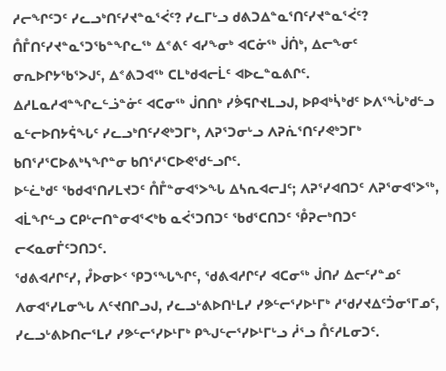ᓱᓕᖏᑦᑐᑦ ᓯᓚᓗᒃᑎᑦᓯᔪᓐᓇᕐᐹᑦ? ᓯᓚᒥᒡᓗ ᑯᕕᑐᐃᓐᓇᕐᑎᑦᓯᔪᓐᓇᕐᐹᑦ? ᑍᒤᑎᑦᓯᔪᓐᓇᕐᑐᖃᓐᖏᓚᖅ ᐃᕝᕕᑦ ᐊᓯᖕᓂᒃ ᐊᑕᓃᖅ ᒎᑏᒃ, ᐃᓕᖕᓂᑦ ᓂᕆᐅᒋᔭᖃᕐᐳᒍᑦ, ᐃᕝᕕᑐᐊᖅ ᑕᒪᒃᑯᐊᓕᒫᑦ ᐊᐅᓚᓐᓇᕕᒋᑦ.
ᐃᓱᒪᓇᓱᐊᓐᖏᓚᓪᓘᓐᓃᑦ ᐊᑕᓂᖅ ᒎᑎᑎᒃ ᓯᕘᕋᒋᔪᒪᓗᒍ, ᐅᑭᐊᒃᓵᒃᑯᑦ ᐅᐱᕐᖔᒃᑯᓪᓗ ᓇᓪᓕᐅᑎᔭᕌᖓᑦ ᓯᓚᓗᒃᑎᑦᓯᕙᒃᑐᒥᒃ, ᐱᕈᕐᑐᓂᒡᓗ ᐱᕈᕇᕐᑎᑦᓯᕙᒃᑐᒥᒃ ᑲᑎᕐᓱᕐᑕᐅᕕᒃᓴᖏᓐᓂ ᑲᑎᕐᓱᕐᑕᐅᕙᖁᓪᓗᒋᑦ.
ᐅᓪᓛᒃᑯᑦ ᖃᑯᐊᕐᑎᓯᒪᔪᑐᑦ ᑍᒤᓐᓂᐊᕐᐳᖓ ᐃᓴᕆᐊᓕᒧᑦ; ᐱᕈᕐᓯᐊᑎᑐᑦ ᐱᕈᕐᓂᐊᕐᐳᖅ, ᐊᒫᖏᓪᓗ ᑕᑭᒡᓕᑎᓐᓂᐊᕐᐸᒃᑲ ᓇᐹᕐᑐᑎᑐᑦ ᖃᑯᕐᑕᑎᑐᑦ ᕾᕈᓕᒃᑎᑐᑦ ᓕᐸᓇᓂᒦᑦᑐᑎᑐᑦ.
ᖁᕕᐊᓱᒋᑦᓯ, ᓮᐅᓂᐅᑉ ᕿᑐᕐᖓᖏᑦ, ᖁᕕᐊᓱᒋᑦᓯ ᐊᑕᓂᖅ ᒎᑎᓯ ᐃᓕᑦᓯᓐᓄᑦ ᐱᓂᐊᕐᓯᒪᓂᖓ ᐱᑦᔪᑎᒋᓗᒍ, ᓯᓚᓗᒡᕕᐅᑎᒻᒪᓯ ᓯᕗᓪᓕᕐᓯᐅᒻᒥᒃ ᓱᖁᓯᔪᐃᑦᑑᓂᕐᒥᓄᑦ, ᓯᓚᓗᒡᕕᐅᑎᓕᕐᒪᓯ ᓯᕗᓪᓕᕐᓯᐅᒻᒥᒃ ᑭᖑᓪᓕᕐᓯᐅᒻᒥᒡᓗ ᓲᕐᓗ ᑍᑦᓱᒪᓂᑐᑦ.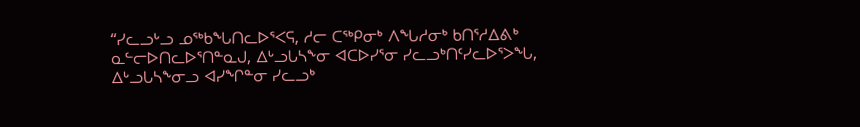“ᓯᓚᓗᒡᓗ ᓄᖅᑲᖓᑎᓚᐅᕐᐸᕋ, ᓱᓕ ᑕᖅᑭᓂᒃ ᐱᖓᓱᓂᒃ ᑲᑎᕐᓱᐃᕕᒃ ᓇᓪᓕᐅᑎᓚᐅᕐᑎᓐᓇᒍ, ᐃᒡᓗᒐᓴᖕᓂ ᐊᑕᐅᓯᕐᓂ ᓯᓚᓗᒃᑎᑦᓯᓚᐅᕐᐳᖓ, ᐃᒡᓗᒐᓴᖕᓂᓗ ᐊᓯᖏᓐᓂ ᓯᓚᓗᒃ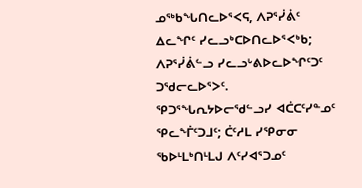ᓄᖅᑲᖓᑎᓚᐅᕐᐸᕋ, ᐱᕈᕐᓰᕖᑦ ᐃᓚᖏᑦ ᓯᓚᓗᒃᑕᐅᑎᓚᐅᕐᐸᒃᑲ; ᐱᕈᕐᓰᕖᓪᓗ ᓯᓚᓗᒡᕕᐅᓚᐅᖏᑦᑐᑦ ᑐᖁᓕᓚᐅᕐᐳᑦ.
ᕿᑐᕐᖓᕆᔭᐅᓕᖁᓪᓗᓯ ᐊᑖᑕᑦᓯᓐᓄᑦ ᕿᓚᖕᒦᑦᑐᒧᑦ; ᑖᑦᓱᒪ ᓯᕿᓂᓂ ᖃᐅᒻᒪᒃᑎᒻᒪᒍ ᐱᑦᓯᐊᕐᑐᓄᑦ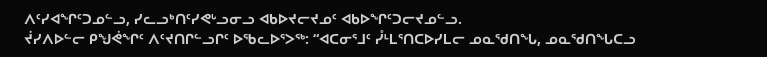ᐱᑦᓯᐊᖏᑦᑐᓄᓪᓗ, ᓯᓚᓗᒃᑎᑦᓯᕙᒡᓗᓂᓗ ᐊᑲᐅᔪᓕᔪᓄᑦ ᐊᑲᐅᖏᑦᑐᓕᔪᓄᓪᓗ.
ᔫᓯᐱᐅᓪᓕ ᑭᖑᕚᖏᑦ ᐱᑦᔪᑎᒋᓪᓗᒋᑦ ᐅᖃᓚᐅᕐᐳᖅ: “ᐊᑕᓂᕐᒧᑦ ᓮᒻᒪᕐᑎᑕᐅᓯᒪᓕ ᓄᓇᖁᑎᖓ, ᓄᓇᖁᑎᖓᑕᓗ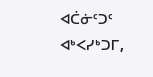ᐊᑖᓃᑦᑐᑦ ᐊᒃᐸᓯᒃᑐᒥ,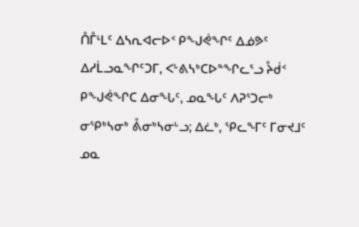ᑍᒤᒻᒪᑦ ᐃᓴᕆᐊᓕᐅᑉ ᑭᖑᕚᖏᑦ ᐃᓅᕗᑦ ᐃᓱᒫᓗᓇᖏᑦᑐᒥ, ᐸᒡᕕᓴᒃᑕᐅᓐᖏᓚᕐᓗ ᔧᑰᑉ ᑭᖑᕚᖏᑕ ᐃᓂᖓᑦ, ᓄᓇᖓᑦ ᐱᕈᕐᑐᓕᒃ ᓂᕿᒃᓴᓂᒃ ᕔᓂᒃᓴᓂᒡᓗ; ᐃᓛᒃ, ᕿᓚᖕᒥᑦ ᒥᓂᔪᒧᑦ ᓄᓇ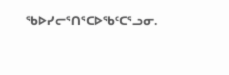ᖃᐅᓯᓕᕐᑎᕐᑕᐅᖃᑦᑕᕐᓗᓂ.